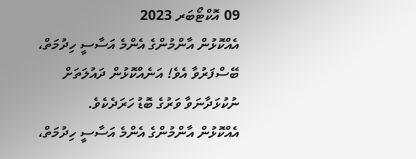09 އޮކްޓޯބަރ 2023
އެއްކޮޅުން އާންމުންގެ އެންމެ އަސާސީ ހިދުމަތް، ބޭސްފަރުވާ އެވެ! އަނެއްކޮޅުން ދައުލަތަށް ނުކުޅަދާނަވާ ވަރުގެ ބޮޑު ހަރަދެކެވެ.
އެއްކޮޅުން އާންމުންގެ އެންމެ އަސާސީ ހިދުމަތް،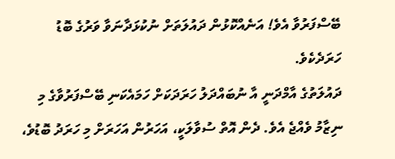ބޭސްފަރުވާ އެވެ! އަނެއްކޮޅުން ދައުލަތަށް ނުކުޅަދާނަވާ ވަރުގެ ބޮޑު ހަރަދެކެވެ.
ދައުލަތުގެ އާމްދަނީ އާ ނުބައްދަލު ހަރަދަކަށް ހަމައެކަނި ބޭސްފަރުވާގެ މި ނިޒާމު ވެއްޖެ އެވެ. ދެން އޮތް ސުވާލަކީ، އަހަރުން އަހަރަށް މި ހަރަދު ބޮޑުވެ،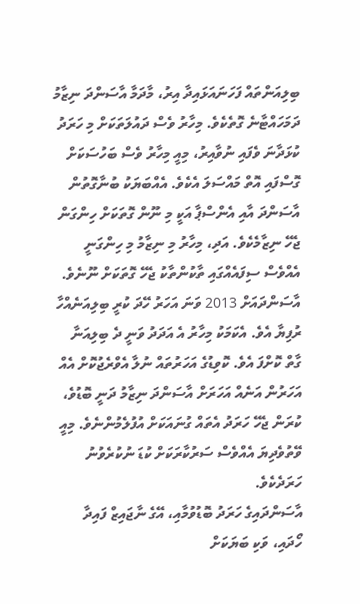ބިލިއަންތައް ފަހަނައަޅައިދާ އިރު، މާދަމާ އާސަންދަ ނިޒާމު ދަމަހައްޓާނެ ގޮތެކެވެ. މިހާރު ވެސް ދައުލަތަކަށް މި ހަރަދު ކުޅަދާނަ ވެފައި ނުވާއިރު، މިއީ މިހާރު ވެސް ބަހުސަކަށް ގޮސްފައި އޮތް މައްސަލަ އެކެވެ. އެއްބަޔަކު ބުނާގޮތުން އާސަންދަ އާއި އެންސްޕާ އަކީ މި ނޫން ގޮތަކަށް ހިންގަން ޖެހޭ ނިޒާމެކެވެ. އަދި، މިހާރު މި ނިޒާމު މި ހިންގަނީ އެއްވެސް ސިފައެއްގައި ތާކުންތާކު ޖެހޭ ގޮތަކަށް ނޫނެވެ.
އާސަންދައަށް 2013 ވަނަ އަހަރު ހޭދަ ކުރީ ބިލިއަނެއްހާ ރުފިޔާ އެވެ. އެކަމަކު މިހާރު އެ އަދަދު ވަނީ ދެ ބިލިއަނާ ގާތް ކޮށްފަ އެވެ. ކޮވިޑުގެ އަހަރުތައް ނުލާ އެވްރެޖުކޮށް އެއް އަހަރުން އަނެއް އަހަރަށް އާސަންދަ ނިޒާމު ދަނީ ބޮޑުވެ، ކުރަން ޖެހޭ ހަރަދު އެތައް ގުނައަކަށް އުފުލެމުންނެވެ. މިއީ ވޭތުވެދިޔަ އެއްވެސް ސަރުކާރަކަށް ކުޑަ ނުކުރެވުނު ހަރަދެކެވެ.
އާސަންދައިގެ ހަރަދު ބޮޑުވުމާއި، އޭގެ ނާޖައިޒް ފައިދާ ހޯދައި، ވަކި ބަޔަކަށް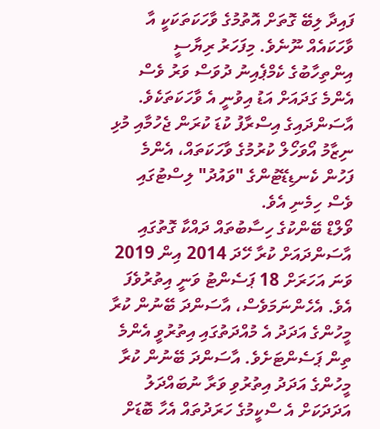ފައިދާ ލިބޭ ގޮތަށް އޮތުމުގެ ވާހަކަތަކަކީ އާ ވާހަކައެއް ނޫނެވެ. މިފަހަރު ރިޔާސީ އިންތިހާބުގެ ކެމްޕެއިނު ދުވަސް ވަރު ވެސް އެންމެ ގަދައަށް އަޑު އިވުނީ އެ ވާހަކަތަކެވެ. އާސަންދައިގެ އިސްރާފު ކުޑަ ކުރަން ޖެހުމާއި މުޅި ނިޒާމު އޯވަހޯލް ކުރުމުގެ ވާހަކަތައް، އެންމެ ފަހުން ކެނޑިޑޭޓުންގެ "ވައުދު" ލިސްޓުގައި ވެސް ހިމެނި އެވެ.
ވޯލްޑް ބޭންކުގެ ހިސާބުތައް ދައްކާ ގޮތުގައި އާސަންދައަށް ކުރާ ހޭދަ 2014 އިން 2019 ވަނަ އަހަރަށް 18 ޕަސެންޓު ވަނީ އިތުރުވެފަ އެވެ. އެހެންނަމަވެސް، އާސަންދަ ބޭނުން ކުރާ މީހުންގެ އަދަދު އެ މުއްދަތުގައި އިތުރުވީ އެންމެ ތިން ޕަސެންޓަށެވެ. އާސަންދަ ބޭނުން ކުރާ މީހުންގެ އަދަދު އިތުރުވި ވަރާ ނުބައްދަލު އަދަދަކަށް އެ ސްކީމުގެ ހަރަދުތައް އެހާ ބޮޑަށް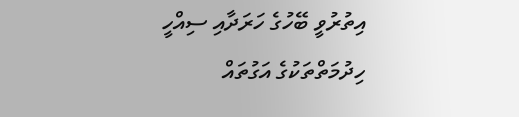އިތުރުވީ ބޭހުގެ ހަރަދާއި ސިއްހީ ހިދުމަތްތަކުގެ އަގުތައް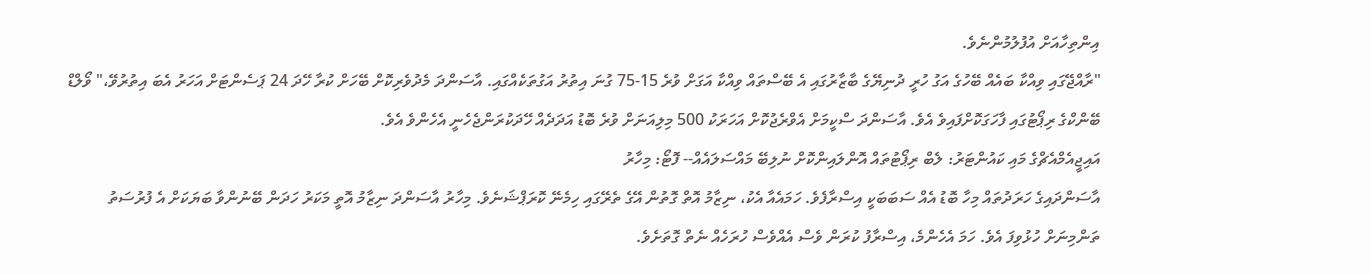އިންތިހާއަށް އުފުލުމުންނެވެ.
"ރާއްޖޭގައި ވިއްކާ ބައެއް ބޭހުގެ އަގު ހުރީ ދުނިޔޭގެ ބާޒާރުގައި އެ ބޭސްތައް ވިއްކާ އަގަށް ވުރެ 15-75 ގުނަ އިތުރު އަގުތަކެއްގައި. އާސަންދަ މެދުވެރިކޮށް ބޭހަށް ކުރާ ހޭދަ 24 ޕަސެންޓަށް އަހަރު އެބަ އިތުރުވޭ،" ވޯލްޑް ބޭންކްގެ ރިޕޯޓުގައި ފާހަގަކޮށްފައިވެ އެވެ. އާސަންދަ ސްކީމަށް އެވްރެޖުކޮށް އަހަރަކު 500 މިލިއަނަށް ވުރެ ބޮޑު އަދަދެއް ހޭދަކުރަންޖެހެނީ އެހެންވެ އެވެ.
އައިޖީއެމްއެޗްގެ މައި ކައުންޓަރު: ލެބް ރިޕޯޓުތައް އޮންލައިންކޮށް ނުލިބޭ މައްސަލައެއް-- ފޮޓޯ: މިހާރު
އާސަންދައިގެ ހަރަދުތައް މިހާ ބޮޑު އެއް ސަބަބަކީ އިސްރާފެވެ. ހަމައެއާ އެކު، ނިޒާމު އޮތް ގޮތުން އޭގެ ތެރޭގައި ހިމެނޭ ކޮރަޕްޝަނެވެ. މިހާރު އާސަންދަ ނިޒާމު އޮތީ މަކަރު ހަދަން ބޭނުންވާ ބަޔަކަށް އެ ފުރުސަތު ތަންމިނަށް ހުޅުވިފަ އެވެ. ހަމަ އެހެންމެ، އިސްރާފު ކުރަން ވެސް އެއްވެސް ހުރަހެއް ނެތް ގޮތަށެވެ.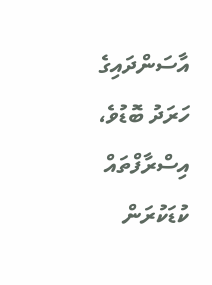އާސަންދައިގެ ހަރަދު ބޮޑުވެ، އިސްރާފްތައް ކުޑަކުރަން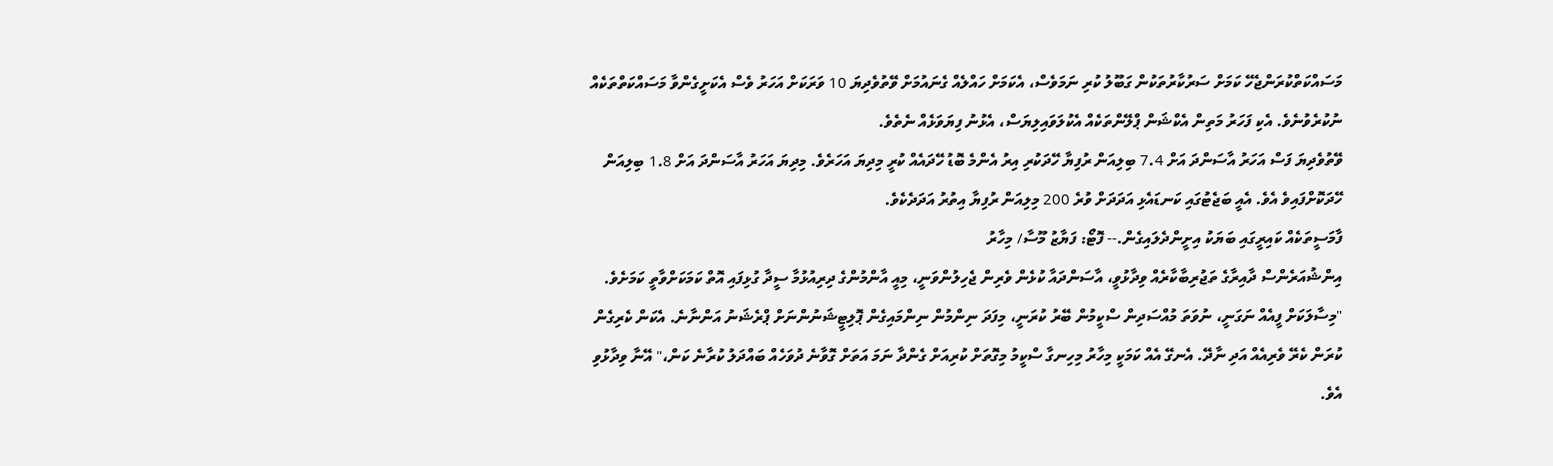މަސައްކަތްކުރަންޖެހޭ ކަމަށް ސަރުކާރުތަކުން ގަބޫލު ކުރި ނަމަވެސް، އެކަމަށް ހައްލެއް ގެނައުމަށް ވޭތުވެދިޔަ 10 ވަރަކަށް އަހަރު ވެސް އެކަށީގެންވާ މަސައްކަތްތަކެއް ނުކުރެވުނެވެ. އެކި ފަހަރު މަތިން އެކްޝަން ޕްލޭންތަކެއް އެކުލަވައިލިޔަސް، އެޅުނު ފިޔަވަޅެއް ނެތެވެ.
ވޭތުވެދިޔަ ފަސް އަހަރު އާސަންދަ އަށް 7.4 ބިލިއަން ރުފިޔާ ހޭދަކުރި އިރު އެންމެ ބޮޑު ހޭދައެއް ކުރީ މިދިޔަ އަހަރެވެ. މިދިޔަ އަހަރު އާސަންދަ އަށް 1.8 ބިލިއަން ހޭދަކޮށްފައިވެ އެވެ. އެއީ ބަޖެޓުގައި ކަނޑައެޅި އަދަދަށް ވުރެ 200 މިލިއަން ރުފިޔާ އިތުރު އަދަދެކެވެ.
ފާމަސީތަކެއް ކައިރީގައި ބަޔަކު އިށީންދެލައިގެން.-- ފޮޓޯ: ފަޔާޒު މޫސާ/ މިހާރު
އިންޝުއަރެންސް ދާއިރާގެ ތަޖުރިބާކާރެއް ވިދާޅުވީ، އާސަންދައާ ކުޅެން ވެރިން ޖެހިލުންވަނީ، މިއީ އާންމުންގެ ދިރިއުޅުމާ ސީދާ ގުޅިފައި އޮތް ކަމަކަށްވާތީ ކަމަށެވެ.
"މިސާލަކަށް ފީއެއް ނަގަނީ، ނުވަތަ މުއްސަދިން ސްކީމުން ބޭރު ކުރަނީ، މިފަދަ ނިންމުން ނިންމައިގެން ޕޮލިޓީޝަނުންނަށް ޕްރެޝަނު އަންނާނެ. އެކަން ކެރިގެން ކުރަން ކެރޭ ވެރިއެއް އަދި ނާދޭ. އެނގޭ އެއް ކަމަކީ މިހާރު މިހިނގާ ސްކީމު މިގޮތަށް ކުރިއަށް ގެންދާ ނަމަ އަތަށް ގޮވާނެ ދުވަހެއް ބައްދަލު ކުރާނެ ކަން،" އޭނާ ވިދާޅުވި އެވެ.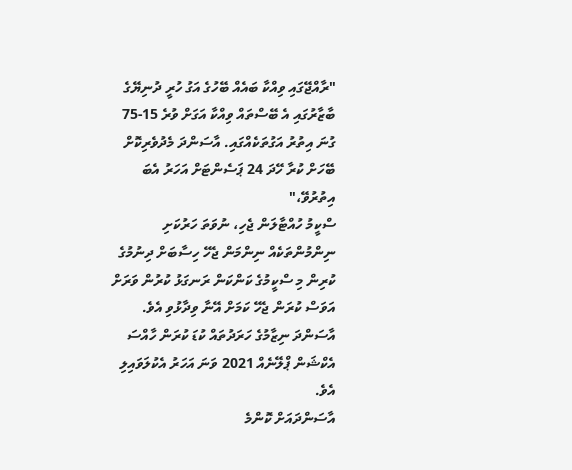"ރާއްޖޭގައި ވިއްކާ ބައެއް ބޭހުގެ އަގު ހުރީ ދުނިޔޭގެ ބާޒާރުގައި އެ ބޭސްތައް ވިއްކާ އަގަށް ވުރެ 15-75 ގުނަ އިތުރު އަގުތަކެއްގައި. އާސަންދަ މެދުވެރިކޮށް ބޭހަށް ކުރާ ހޭދަ 24 ޕަސެންޓަށް އަހަރު އެބަ އިތުރުވޭ،"
ސްކީމު ހުއްޓާލަން ޖެހި، ނުވަތަ ހަރުކަށި ނިންމުންތަކެއް ނިންމަން ޖެހޭ ހިސާބަށް ދިނުމުގެ ކުރިން މި ސްކީމުގެ ކަންކަން ރަނގަޅު ކުރުން ވަރަށް އަވަސް ކުރަން ޖެހޭ ކަމަށް އޭނާ ވިދާޅުވި އެވެ.
އާސަންދަ ނިޒާމުގެ ހަރަދުތައް ކުޑަ ކުރަން ހާއްސަ އެކްޝަން ޕްލޭނެއް 2021 ވަނަ އަހަރު އެކުލަވައިލި އެވެ.
އާސަންދައަށް ކޮންމެ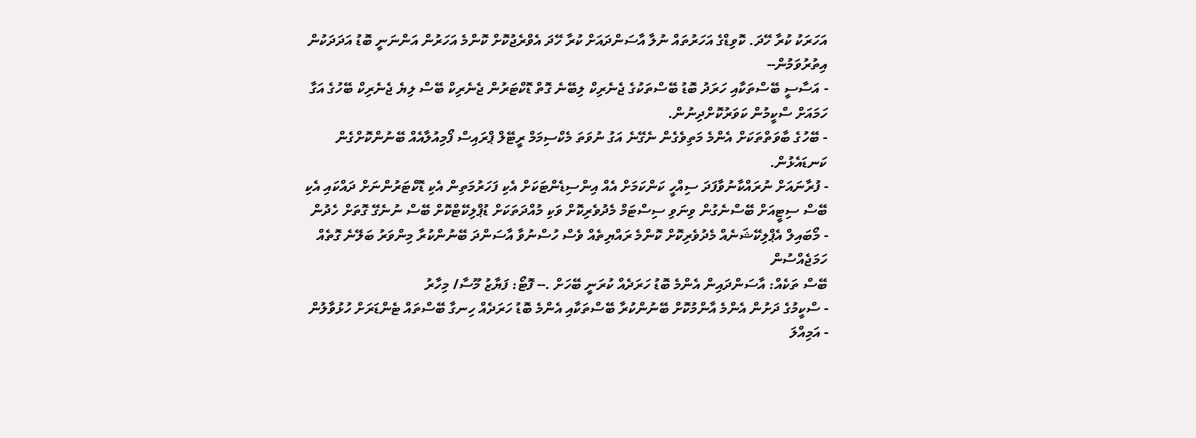އަހަރަކު ކުރާ ހޭދަ. ކޮވިޑްގެ އަހަރުތައް ނުލާ އާސަންދައަށް ކުރާ ހޭދަ އެވްރެޖުކޮށް ކޮންމެ އަހަރުން އަންނަނީ ބޮޑު އަދަދަކުން އިތުރުވަމުން--
- އަސާސީ ބޭސްތަކާއި ހަރަދު ބޮޑު ބޭސްތަކުގެ ޖެނެރިކް ލިބޭނެ ގޮތް ޑޮކްޓަރުން ޖެނެރިކް ބޭސް ލިޔެ ޖެނެރިކް ބޭހުގެ އަގާ ހަމައަށް ސްކީމުން ކަވަރުކޮށްދިނުން.
- ބޭހުގެ ބާވަތްތަކަށް އެންމެ މަތިވެގެން ނެގޭނެ އަގު ނުވަތަ މެކްސިމަމް ރީޓޭލް ޕްރައިސް ފޯމިއުލާއެއް ބޭނުންކޮށްގެން ކަނޑައެޅުން.
- ފުރާނައަށް ނުރައްކާނުވާފަދަ ސިއްހީ ކަންކަމަށް އެއް އިންސިޑެންޓަކަށް އެކި ފަހަރުމަތިން އެކި ޑޮކްޓަރުންނަށް ދައްކައި އެކި ބޭސް ސިޓީއަށް ބޭސްނެގުން ވިނަވި ސިސްޓަމް މެދުވެރިކޮށް ވަކި މުއްދަތަކަށް ޑުޕްލިކޭޓްކޮށް ބޭސް ނުނެގޭ ގޮތަށް ހެދުން
- މޯބައިލް އެޕްލިކޭޝަނެއް މެދުވެރިކޮށް ކޮންމެ ރައްޔިތެއް ވެސް ހުސްނުވާ އާސަންދަ ބޭނުންކުރާ މިންވަރު ބަލޭނެ ގޮތެއް ހަމަޖެއްސުން
ބޭސް ތަކެއް: އާސަންދައިން އެންމެ ބޮޑު ހަރަދެއް ކުރަނީ ބޭހަށް .-- ފޮޓޯ: ފަޔާޒު މޫސާ/ މިހާރު
- ސްކީމުގެ ދަށުން އެންމެ އާންމުކޮށް ބޭނުންކުރާ ބޭސްތަކާއި އެންމެ ބޮޑު ހަރަދެއް ހިނގާ ބޭސްތައް ޓެންޑަރަށް ހުޅުވާލުން
- އަމިއްލަ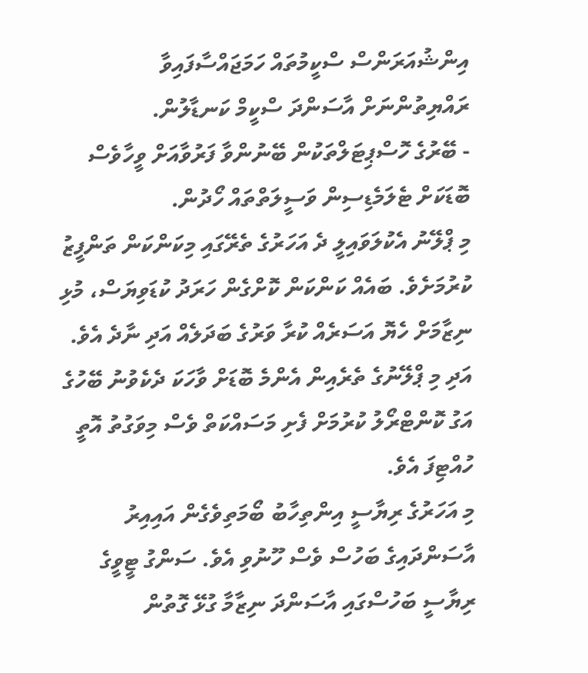އިންޝުއަރަންސް ސްކީމުތައް ހަމަޖައްސާފައިވާ ރައްޔިތުންނަށް އާސަންދަ ސްކީމް ކަނޑާލުން.
- ބޭރުގެ ހޮސްޕިޓަލްތަކުން ބޭނުންވާ ފަރުވާއަށް ވީހާވެސް ބޮޑަކަށް ޓެލަމެޑިސިން ވަސީލަތްތައް ހޯދުން.
މި ޕްލޭނު އެކުލަވައިލީ ދެ އަހަރުގެ ތެރޭގައި މިކަންކަން ތަންފީޒު ކުރުމަށެވެ. ބައެއް ކަންކަން ކޮށްގެން ހަރަދު ކުޑަވިޔަސް، މުޅި ނިޒާމަށް ހެޔޮ އަސަރެއް ކުރާ ވަރުގެ ބަދަލެއް އަދި ނާދެ އެވެ. އަދި މި ޕްލޭނުގެ ތެރެއިން އެންމެ ބޮޑަށް ވާހަކަ ދެކެވުނު ބޭހުގެ އަގު ކޮންޓްރޯލު ކުރުމަށް ފެށި މަސައްކަތް ވެސް މިވަގުތު އޮތީ ހުއްޓިފަ އެވެ.
މި އަހަރުގެ ރިޔާސީ އިންތިހާބު ބޯމަތިވެގެން އައިއިރު އާސަންދައިގެ ބަހުސް ވެސް ހޫނުވި އެވެ. ސަންގު ޓީވީގެ ރިޔާސީ ބަހުސްގައި އާސަންދަ ނިޒާމާ ގުޅޭ ގޮތުން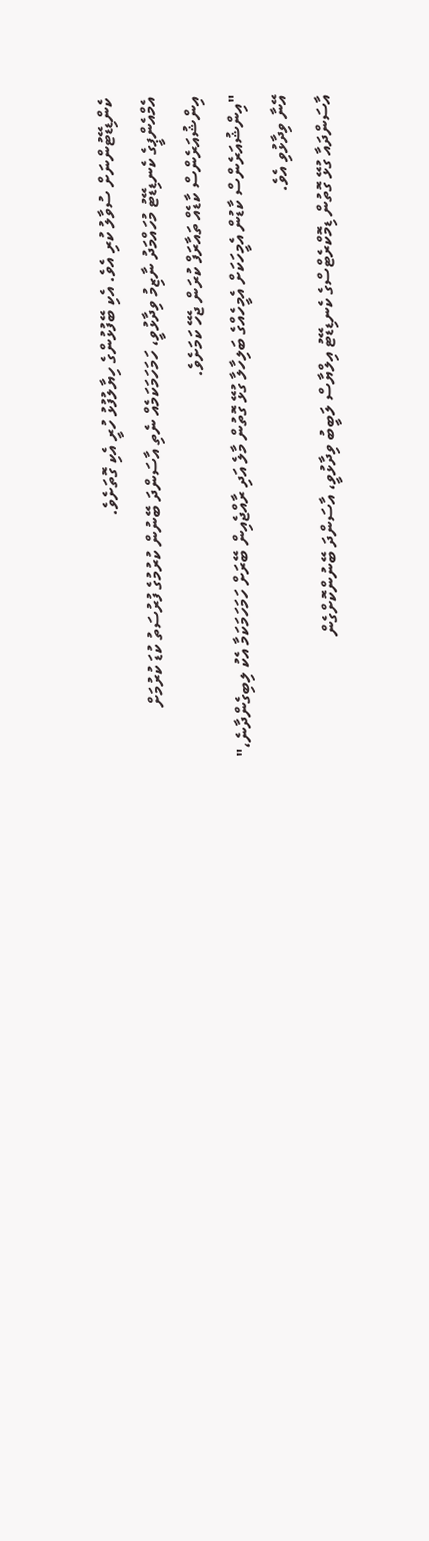ކެންޑިޑޭޓުންނަށް ސުވާލު ކުރި އެވެ. އެކި ބޭފުޅުންގެ ހިޔާލުފުޅު ހުރީ އެކި ގޮތަށެވެ.
އެމްއެންޕީގެ ކެނޑިޑޭޓު މުހައްމަދު ނާޒިމު ވިދާޅުވީ، ހަމަހަމަކަމެއް ނެތި އާސަންދަ ބޭނުން ކުރުމުގެ ފުރުސަތު ކުޑަ ކުރުމަށް އިންޝުއަރެންސް ކާޑެއް ތައާރަފް ކުރަން ޖެހޭ ކަމަށެވެ.
"އިންޝުއަރެންސް ކާޑުން އެމީހަކަށް އެމީހެއްގެ ބަލިހާލާ ގުޅޭ ގޮތުން މާލެ އަދި ރާއްޖެއިން ބޭރަށް ހަމަހަމަކަމާ އެކު ލިބިގެންދާނެ،" އޭނާ ވިދާޅުވި އެވެ.
އާސަންދައާ ގުޅޭ ގޮތުން ޑިމޮކްރެޓްސްގެ ކެނޑިޑޭޓު އިލްޔާސް ލަބީބު ވިދާޅުވީ، އާސަންދަ ބޭނުންކޮށްގެން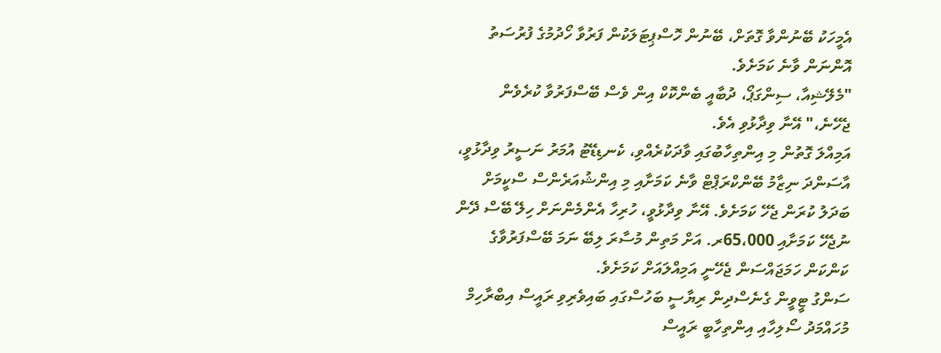އެމީހަކު ބޭނުންވާ ގޮތަށް، ބޭނުން ހޮސްޕިޓަލަކުން ފަރުވާ ހޯދުމުގެ ފުރުސަތު އޮންނަން ވާނެ ކަމަށެވެ.
"މެލޭޝިއާ، ސިންގަޕޯ، ދުބާއީ ބެންކޮކް އިން ވެސް ބޭސްފަރުވާ ކުރެވެން ޖެހޭނެ،" އޭނާ ވިދާޅުވި އެވެ.
އަމިއްލަ ގޮތުން މި އިންތިހާބުގައި ވާދަކުރެއްވި، ކެނޑިޑޭޓު އުމަރު ނަސީރު ވިދާޅުވީ، އާސަންދަ ނިޒާމު ބޭންކްރަޕްޓް ވާނެ ކަމަށާއި މި އިންޝުއަރެންސް ސްކީމަށް ބަދަލު ކުރަން ޖެހޭ ކަމަށެވެ. އޭނާ ވިދާޅުވީ، ހުރިހާ އެންމެންނަށް ހިލޭ ބޭސް ދޭން ނުޖެހޭ ކަމަށާއި 65،000ރ. އަށް މަތިން މުސާރަ ލިބޭ ނަމަ ބޭސްފަރުވާގެ ކަންކަން ހަމަޖައްސަން ޖެހޭނީ އަމިއްލައަށް ކަމަށެވެ.
ސަންގު ޓީވީން ގެނެސްދިން ރިޔާސީ ބަހުސްގައި ބައިވެރިވި ރައީސް އިބްރާހިމް މުހައްމަދު ސޯލިހާއި އިންތިހާބީ ރައީސް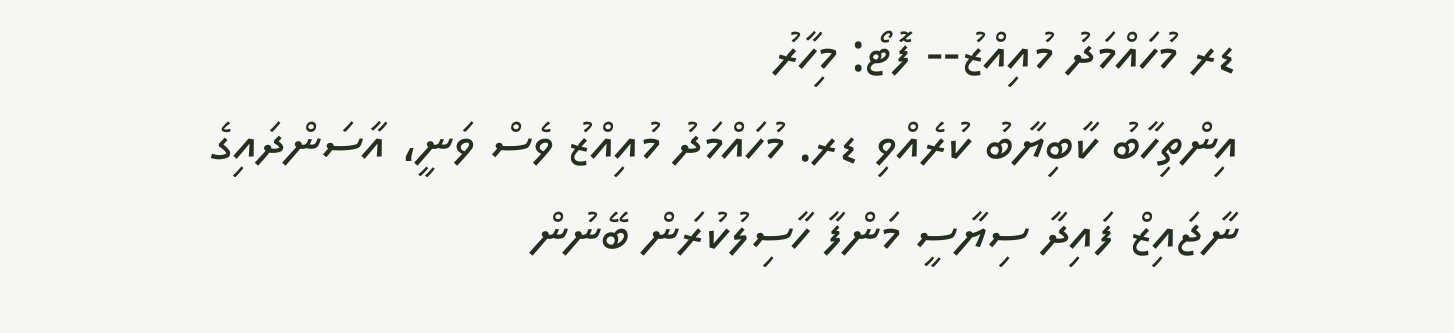ޑރ މުހައްމަދު މުއިއްޒު-- ފޮޓޯ: މިހާރު
އިންތިހާބު ކާބިޔާބު ކުރެއްވި ޑރ. މުހައްމަދު މުއިއްޒު ވެސް ވަނީ، އާސަންދައިގެ ނާޖައިޒް ފައިދާ ސިޔާސީ މަންފާ ހާސިލުކުރަން ބޭނުން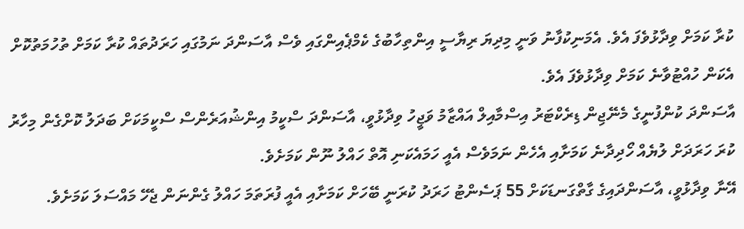ކުރާ ކަމަށް ވިދާޅުވެފަ އެވެ. އެމަނިކުފާނު ވަނީ މިދިޔަ ރިޔާސީ އިންތިހާބުގެ ކެމްޕެއިންގައި ވެސް އާސަންދަ ނަމުގައި ހަރަދުތައް ކުރާ ކަމަށް ތުހުމަތުކޮށް އެކަން ހުއްޓުވާނެ ކަމަށް ވިދާޅުވެފަ އެވެ.
އާސަންދަ ކުންފުނީގެ މެނޭޖިން ޑިރެކްޓަރު އިސްމާއިލް އައްޒާމު ވަޖީހު ވިދާޅުވީ، އާސަންދަ ސްކީމު އިންޝުއަރެންސް ސްކީމަކަށް ބަދަލު ކޮށްގެން މިހާރު ކުރަ ހަރަދަށް ލުޔެއް ހޯދިދާނެ ކަމަށާއި އެހެން ނަމަވެސް އެއީ ހަމައެކަނި އޮތް ހައްލު ނޫން ކަމަށެވެ.
އޭނާ ވިދާޅުވީ، އާސަންދައިގެ ގާތްގަނޑަކަށް 55 ޕަސެންޓު ހަރަދު ކުރަނީ ބޭހަށް ކަމަށާއި އެއީ ފުރަތަމަ ހައްލު ގެންނަން ޖެހޭ މައްސަލަ ކަމަށެވެ.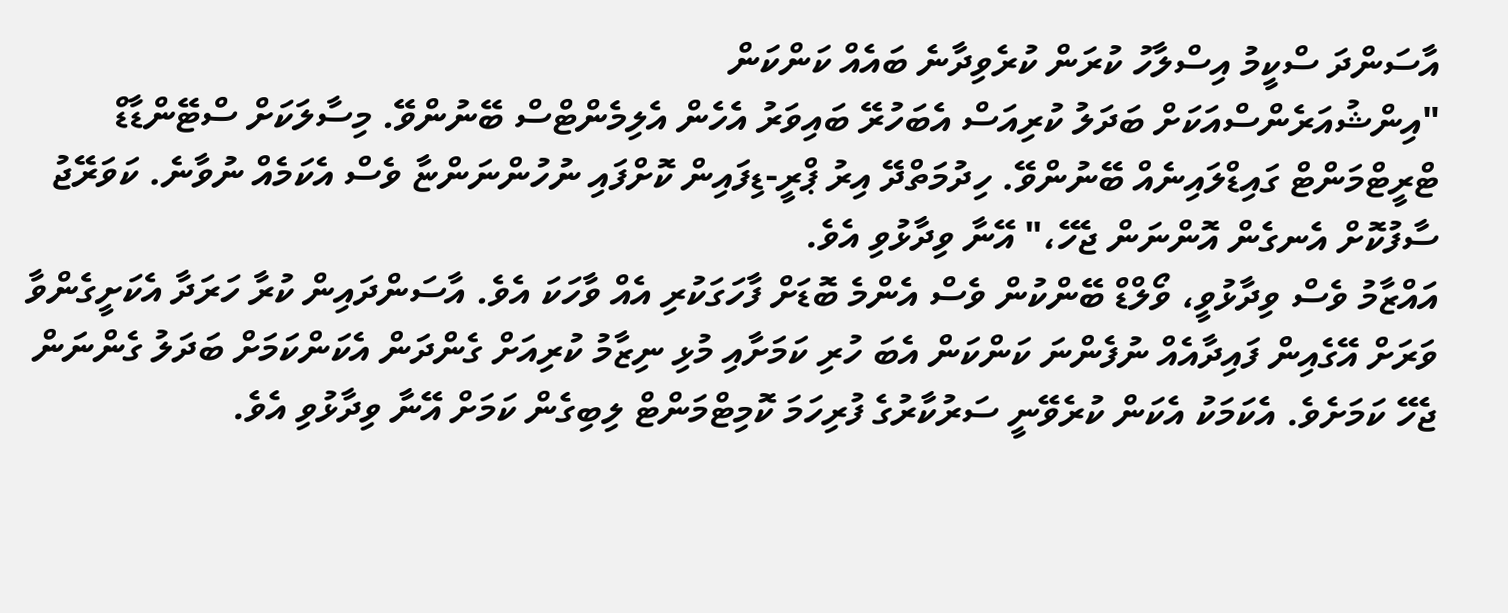އާސަންދަ ސްކީމު އިސްލާހު ކުރަން ކުރެވިދާނެ ބައެއް ކަންކަން
"އިންޝުއަރެންސްއަކަށް ބަދަލު ކުރިއަސް އެބަހުރޭ ބައިވަރު އެހެން އެލިމެންޓްސް ބޭނުންވޭ. މިސާލަކަށް ސްޓޭންޑާޑް ޓްރީޓްމަންޓް ގައިޑްލައިނެއް ބޭނުންވޭ. ހިދުމަތްދޭ އިރު ޕްރީ-ޑިފައިން ކޮށްފައި ނުހުންނަންޏާ ވެސް އެކަމެއް ނުވާނެ. ކަވަރޭޖު ސާފުކޮށް އެނގެން އޮންނަން ޖެހޭ،" އޭނާ ވިދާޅުވި އެވެ.
އައްޒާމު ވެސް ވިދާޅުވީ، ވޯލްޑް ބޭންކުން ވެސް އެންމެ ބޮޑަށް ފާހަގަކުރި އެއް ވާހަކަ އެވެ. އާސަންދައިން ކުރާ ހަރަދާ އެކަށީގެންވާ ވަރަށް އޭގެއިން ފައިދާއެއް ނުފެންނަ ކަންކަން އެބަ ހުރި ކަމަށާއި މުޅި ނިޒާމު ކުރިއަށް ގެންދަން އެކަންކަމަށް ބަދަލު ގެންނަން ޖެހޭ ކަމަށެވެ. އެކަމަކު އެކަން ކުރެވޭނީ ސަރުކާރުގެ ފުރިހަމަ ކޮމިޓްމަންޓް ލިބިގެން ކަމަށް އޭނާ ވިދާޅުވި އެވެ.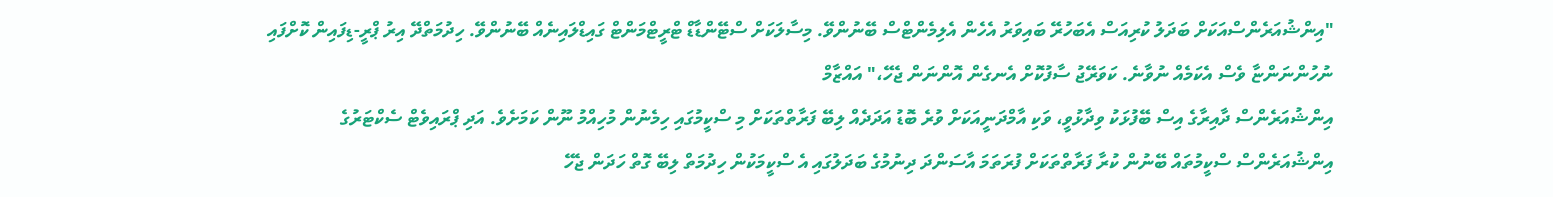"އިންޝުއަރެންސްއަކަށް ބަދަލު ކުރިއަސް އެބަހުރޭ ބައިވަރު އެހެން އެލިމެންޓްސް ބޭނުންވޭ. މިސާލަކަށް ސްޓޭންޑާޑް ޓްރީޓްމަންޓް ގައިޑްލައިނެއް ބޭނުންވޭ. ހިދުމަތްދޭ އިރު ޕްރީ-ޑިފައިން ކޮށްފައި ނުހުންނަންޏާ ވެސް އެކަމެއް ނުވާނެ. ކަވަރޭޖު ސާފުކޮށް އެނގެން އޮންނަން ޖެހޭ،" އައްޒާމް
އިންޝުއަރެންސް ދާއިރާގެ އިސް ބޭފުޅަކު ވިދާޅުވީ، ވަކި އާމްދަނީއަކަށް ވުރެ ބޮޑު އަދަދެއް ލިބޭ ފަރާތްތަކަށް މި ސްކީމުގައި ހިމެނުން މުހިއްމު ނޫން ކަމަށެވެ. އަދި ޕްރައިވެޓް ސެކްޓަރުގެ އިންޝުއަރެންސް ސްކީމުތައް ބޭނުން ކުރާ ފަރާތްތަކަށް ފުރަތަމަ އާސަންދަ ދިނުމުގެ ބަދަލުގައި އެ ސްކީމަކުން ހިދުމަތް ލިބޭ ގޮތް ހަދަން ޖެހޭ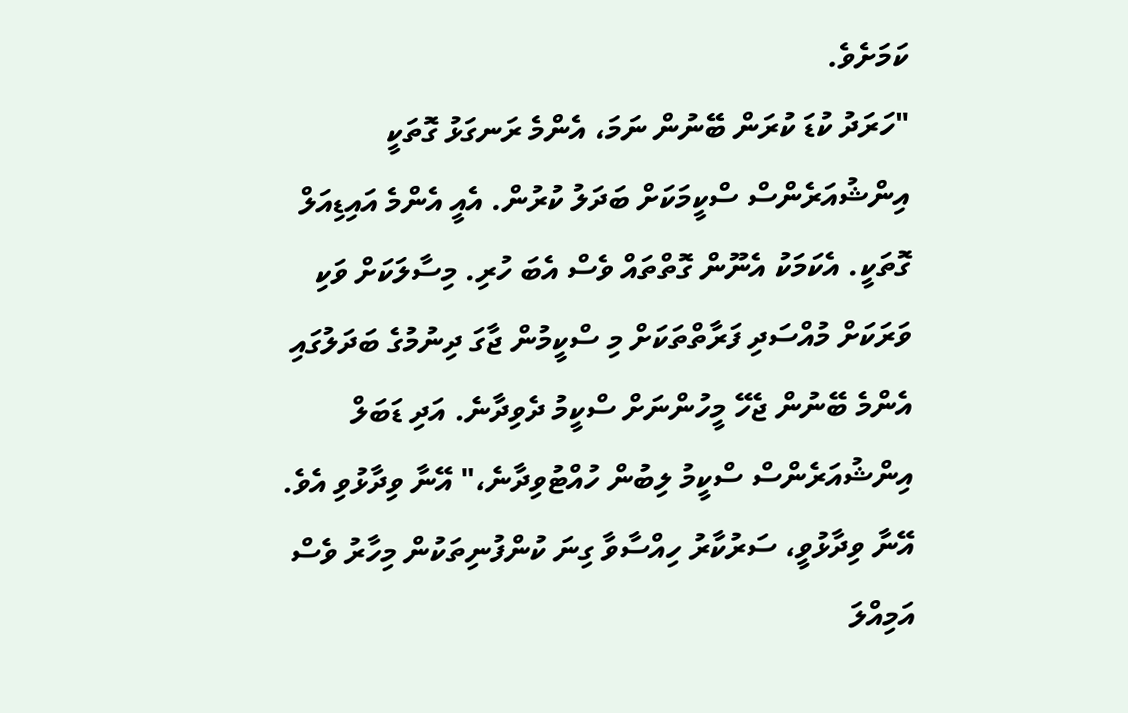ކަމަށެވެ.
"ހަރަދު ކުޑަ ކުރަން ބޭނުން ނަމަ، އެންމެ ރަނގަޅު ގޮތަކީ އިންޝުއަރެންސް ސްކީމަކަށް ބަދަލު ކުރުން. އެއީ އެންމެ އައިޑިއަލް ގޮތަކީ. އެކަމަކު އެނޫން ގޮތްތައް ވެސް އެބަ ހުރި. މިސާލަކަށް ވަކި ވަރަކަށް މުއްސަދި ފަރާތްތަކަށް މި ސްކީމުން ޖާގަ ދިނުމުގެ ބަދަލުގައި އެންމެ ބޭނުން ޖެހޭ މީހުންނަށް ސްކީމު ދެވިދާނެ. އަދި ޑަބަލް އިންޝުއަރެންސް ސްކީމު ލިބުން ހުއްޓުވިދާނެ،" އޭނާ ވިދާޅުވި އެވެ.
އޭނާ ވިދާޅުވީ، ސަރުކާރު ހިއްސާވާ ގިނަ ކުންފުނިތަކުން މިހާރު ވެސް އަމިއްލަ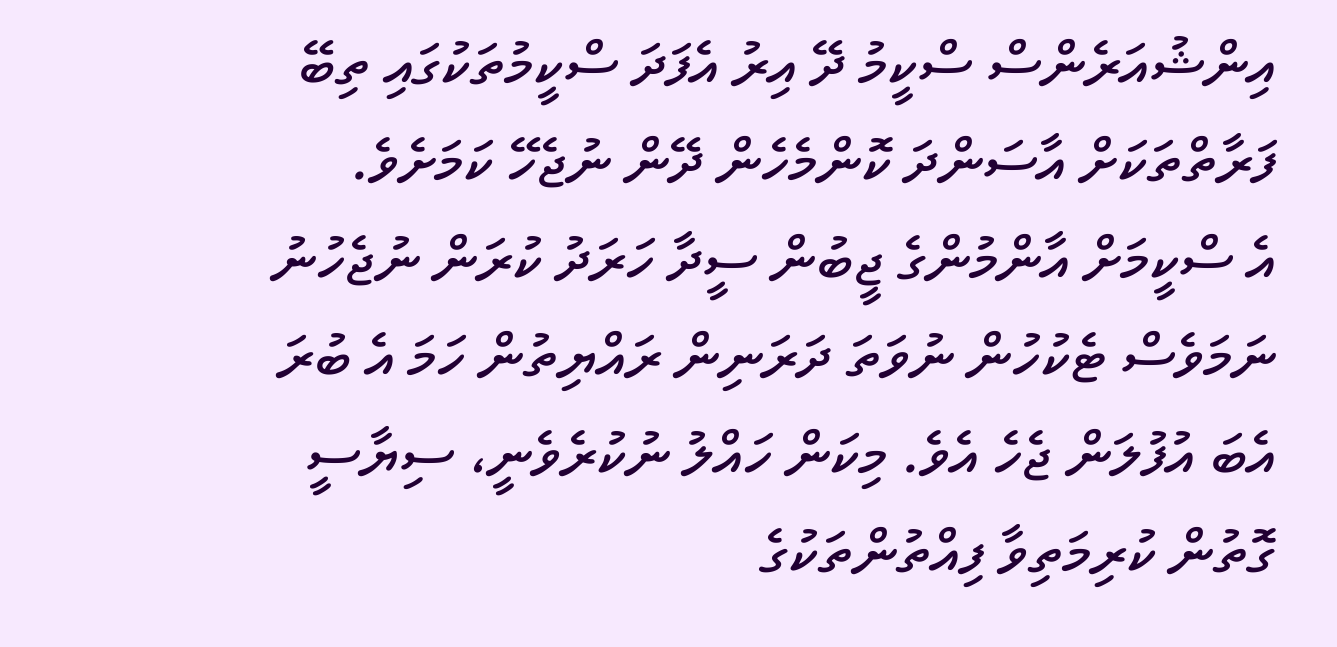އިންޝުއަރެންސް ސްކީމު ދޭ އިރު އެފަދަ ސްކީމުތަކުގައި ތިބޭ ފަރާތްތަކަށް އާސަންދަ ކޮންމެހެން ދޭން ނުޖެހޭ ކަމަށެވެ.
އެ ސްކީމަށް އާންމުންގެ ޖީބުން ސީދާ ހަރަދު ކުރަން ނުޖެހުނު ނަމަވެސް ޓެކުހުން ނުވަތަ ދަރަނިން ރައްޔިތުން ހަމަ އެ ބުރަ އެބަ އުފުލަން ޖެހެ އެވެ. މިކަން ހައްލު ނުކުރެވެނީ، ސިޔާސީ ގޮތުން ކުރިމަތިވާ ފިއްތުންތަކުގެ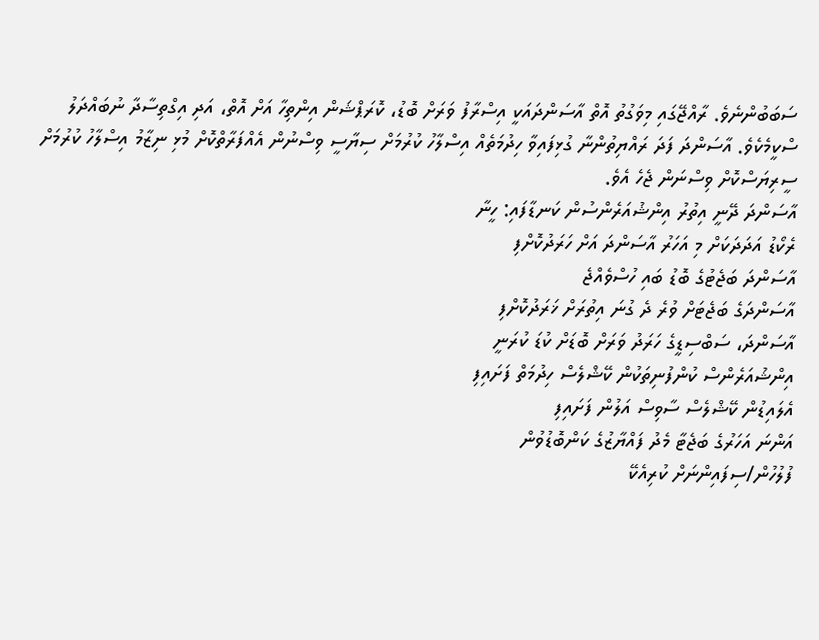ސަބަބުންނެވެ. ރާއްޖޭގައި މިވަގުތު އޮތް އާސަންދައަކީ އިސްރާފު ވަރަށް ބޮޑު، ކޮރަޕްޝަން އިންތިހާ އަށް އޮތް، އަދި އިގްތިސާދާ ނުބައްދަލު ސްކީމެކެވެ. އާސަންދަ ފަދަ ރައްޔިތުންނާ ގުޅިފައިވާ ހިދުމަތެއް އިސްލާހު ކުރުމަށް ސިޔާސީ ވިސްނުން އެއްފަރާތްކޮށް މުޅި ނިޒާމު އިސްލާހު ކުރުމަށް ސީރިޔަސްކޮށް ވިސްނަން ޖެހެ އެވެ.
އާސަންދަ ދޭނީ އިތުރު އިންޝުއަރެންސުން ކަނޑާފައި: ހީނާ
ރެކޯޑު އަދަދަކަށް މި އަހަރު އާސަންދަ އަށް ހަރަދުކޮށްފި
އާސަންދަ ބަޖެޓުގެ ބޮޑު ބައި ހުސްވެއްޖެ
އާސަންދަގެ ބަޖެޓަށް ވުރެ ދެ ގުނަ އިތުރަށް ޚަރަދުކޮށްފި
އާސަންދަ، ސަބްސިޑީގެ ހަރަދު ވަރަށް ބޮޑަށް ކުޑަ ކުރަނީ
އިންޝުއަރެންސް ކުންފުނިތަކުން ކޭޝްލެސް ހިދުމަތް ފަށައިފި
އެލައިޑުން ކޭޝްލެސް ސާވިސް އަލުން ފަށައިފި
އަންނަ އަހަރުގެ ބަޖެޓާ މެދު ފައްޔާޒުގެ ކަންބޮޑުވުން
ފުލުހުން/ސިފައިންނަށް ކުރިއެކޭ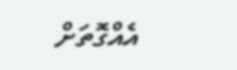އެއްގޮތަށް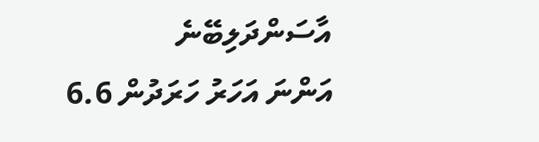އާސަންދަލިބޭނެ
އަންނަ އަހަރު ހަރަދުން 6.6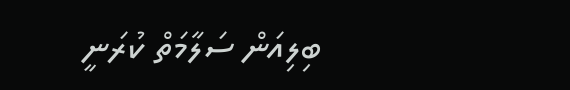ބިލިއަން ސަލާމަތް ކުރަނީ